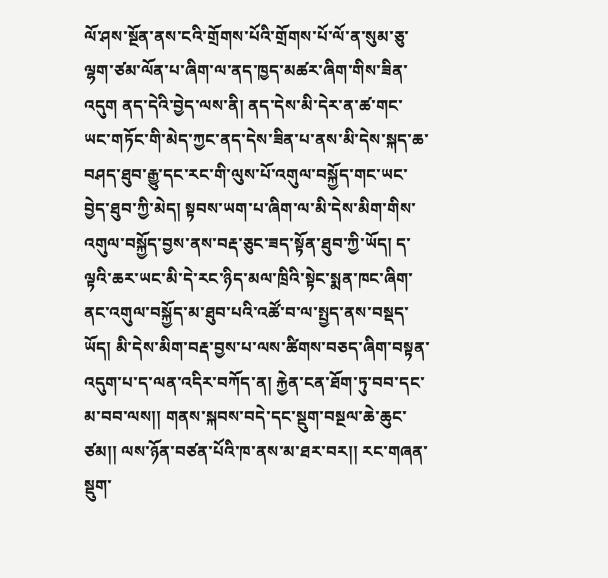ལོ་ཤས་སྔོན་ནས་ངའི་གྲོགས་པོའི་གྲོགས་པོ་ལོ་ན་སུམ་ཅུ་ལྷག་ཙམ་ལོན་པ་ཞིག་ལ་ནད་ཁྱད་མཚར་ཞིག་གིས་ཟིན་འདུག ནད་དེའི་བྱེད་ལས་ནི། ནད་དེས་མི་དེར་ན་ཚ་གང་ཡང་གཏོང་གི་མེད་ཀྱང་ནད་དེས་ཟིན་པ་ནས་མི་དེས་སྐད་ཆ་བཤད་ཐུབ་རྒྱུ་དང་རང་གི་ལུས་པོ་འགུལ་བསྐྱོད་གང་ཡང་བྱེད་ཐུབ་ཀྱི་མེད། སྟབས་ཡག་པ་ཞིག་ལ་མི་དེས་མིག་གིས་འགུལ་བསྐྱོད་བྱས་ནས་བརྡ་ཅུང་ཟད་སྟོན་ཐུབ་ཀྱི་ཡོད། ད་ལྟའི་ཆར་ཡང་མི་དེ་རང་ཉིད་མལ་ཁྲིའི་སྟེང་སྨན་ཁང་ཞིག་ནང་འགུལ་བསྐྱོད་མ་ཐུབ་པའི་འཚོ་བ་ལ་སྤྱད་ནས་བསྡད་ཡོད། མི་དེས་མིག་བརྡ་བྱས་པ་ལས་ཚིགས་བཅད་ཞིག་བསྟན་འདུག་པ་ད་ལན་འདིར་བཀོད་ན། རྐྱེན་ངན་ཐོག་ཏུ་བབ་དང་མ་བབ་ལས།། གནས་སྐབས་བདེ་དང་སྡུག་བསྔལ་ཆེ་ཆུང་ཙམ།། ལས་ཉོན་བཙན་པོའི་ཁ་ནས་མ་ཐར་བར།། རང་གཞན་སྡུག་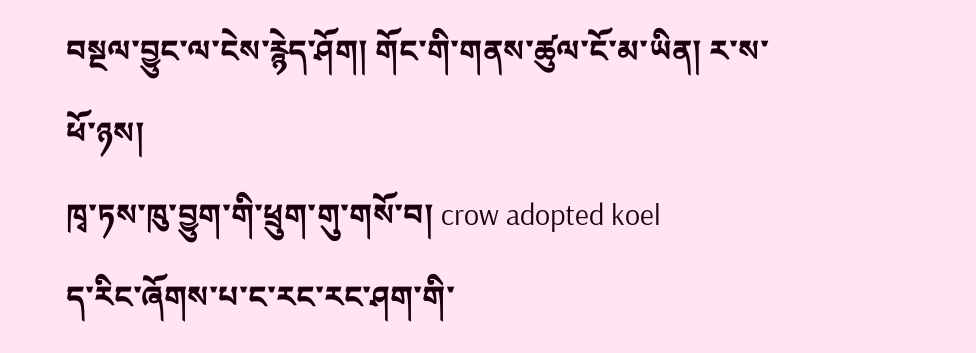བསྔལ་བྱུང་ལ་ངེས་རྙེད་ཤོག། གོང་གི་གནས་ཚུལ་ངོ་མ་ཡིན། ར་ས་ཕོ་ཉས།
ཁྭ་ཏས་ཁུ་བྱུག་གི་ཕྲུག་གུ་གསོ་བ། crow adopted koel
ད་རིང་ཞོགས་པ་ང་རང་རང་ཤག་གི་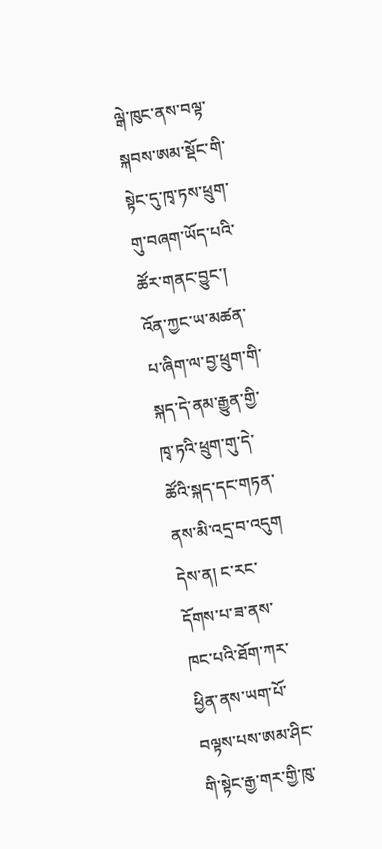ལྒེ་ཁུང་ནས་བལྟ་སྐབས་ཨམ་སྡོང་གི་སྟེང་དུ་ཁྭ་ཏས་ཕྲུག་གུ་བཞག་ཡོད་པའི་ཚོར་གནང་བྱུང་། འོན་ཀྱང་ཡ་མཚན་པ་ཞིག་ལ་བྱ་ཕྲུག་གི་སྐད་དེ་ནམ་རྒྱུན་གྱི་ཁྭ་ཏའི་ཕྲུག་གུ་དེ་ཚོའི་སྐད་དང་གཏན་ནས་མི་འདྲ་བ་འདུག དེས་ན། ང་རང་དོགས་པ་ཟ་ནས་ཁང་པའི་ཐོག་ཀར་ཕྱིན་ནས་ཡག་པོ་བལྟས་པས་ཨམ་ཤིང་གི་སྟེང་རྒྱ་གར་གྱི་ཁུ་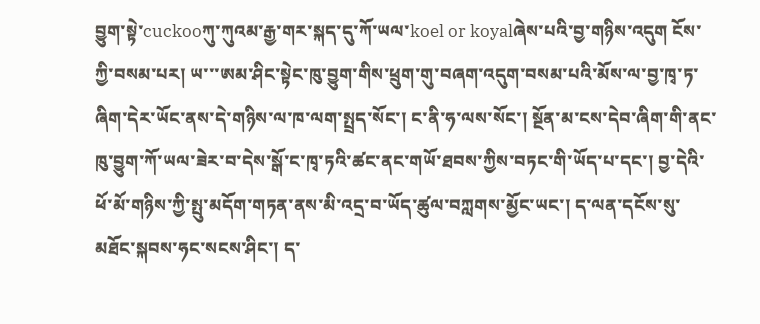བྱུག་སྟེ་cuckooཀུ་ཀུའམ་རྒྱ་གར་སྐད་དུ་ཀོ་ཡལ་koel or koyalཞེས་པའི་བྱ་གཉིས་འདུག ངོས་ཀྱི་བསམ་པར། ཡ་་་ཨམ་ཤིང་སྟེང་ཁུ་བྱུག་གིས་ཕྲུག་གུ་བཞག་འདུག་བསམ་པའི་མོས་ལ་བྱ་ཁྭ་ཏ་ཞིག་དེར་ཡོང་ནས་དེ་གཉིས་ལ་ཁ་ལག་སྤྲད་སོང་། ང་ནི་ཧ་ལས་སོང་། སྔོན་མ་ངས་དེབ་ཞིག་གི་ནང་ཁུ་བྱུག་ཀོ་ཡལ་ཟེར་བ་དེས་སྒོ་ང་ཁྭ་ཏའི་ཚང་ནང་གཡོ་ཐབས་ཀྱིས་བཏང་གི་ཡོད་པ་དང་། བྱ་དེའི་ཕོ་མོ་གཉིས་ཀྱི་སྤུ་མདོག་གཏན་ནས་མི་འདྲ་བ་ཡོད་ཚུལ་བཀླགས་མྱོང་ཡང་། ད་ལན་དངོས་སུ་མཐོང་སྐབས་ཧང་སངས་ཤིང་། ད་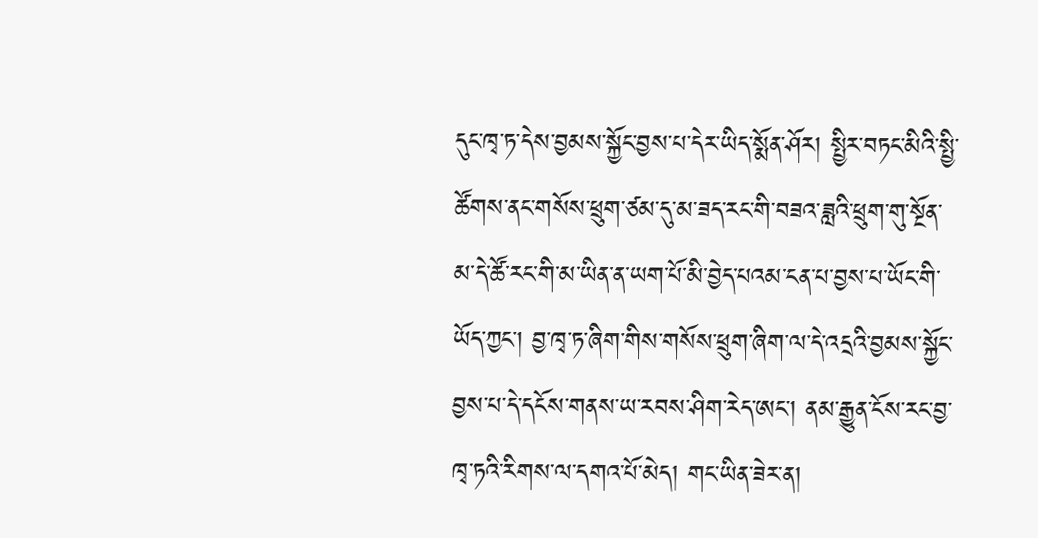དུང་ཁྭ་ཏ་དེས་བྱམས་སྐྱོང་བྱས་པ་དེར་ཡིད་སྨོན་ཤོར། སྤྱིར་བཏང་མིའི་སྤྱི་ཚོགས་ནང་གསོས་ཕྲུག་ཙམ་དུ་མ་ཟད་རང་གི་བཟའ་ཟླའི་ཕྲུག་གུ་སྔོན་མ་དེ་ཚོ་རང་གི་མ་ཡིན་ན་ཡག་པོ་མི་བྱེད་པའམ་ངན་པ་བྱས་པ་ཡོང་གི་ཡོད་ཀྱང་། བྱ་ཁྭ་ཏ་ཞིག་གིས་གསོས་ཕྲུག་ཞིག་ལ་དེ་འདྲའི་བྱམས་སྐྱོང་བྱས་པ་དེ་དངོས་གནས་ཡ་རབས་ཤིག་རེད་ཨང་། ནམ་རྒྱུན་ངོས་རང་བྱ་ཁྭ་ཏའི་རིགས་ལ་དགའ་པོ་མེད། གང་ཡིན་ཟེར་ན།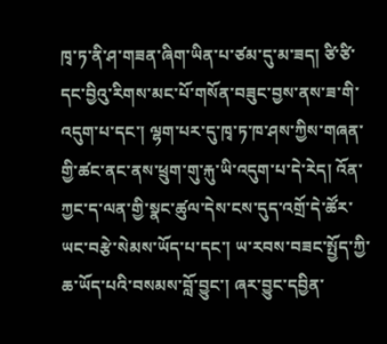ཁྭ་ཏ་ནི་ཤ་གཟན་ཞིག་ཡིན་པ་ཙམ་དུ་མ་ཟད། ཙི་ཙི་དང་བྱིའུ་རིགས་མང་པོ་གསོན་བཟུང་བྱས་ནས་ཟ་གི་འདུག་པ་དང་། ལྷག་པར་དུ་ཁྭ་ཏ་ཁ་ཤས་ཀྱིས་གཞན་གྱི་ཚང་ནང་ནས་ཕྲུག་གུ་རྐུ་ཡི་འདུག་པ་དེ་རེད། འོན་ཀྱང་ད་ལན་གྱི་སྣང་ཚུལ་དེས་ངས་དུད་འགྲོ་དེ་ཚོར་ཡང་བརྩེ་སེམས་ཡོད་པ་དང་། ཡ་རབས་བཟང་སྤྱོད་ཀྱི་ཆ་ཡོད་པའི་བསམས་བློ་བྱུང་། ཞར་བྱུང་དབྱིན་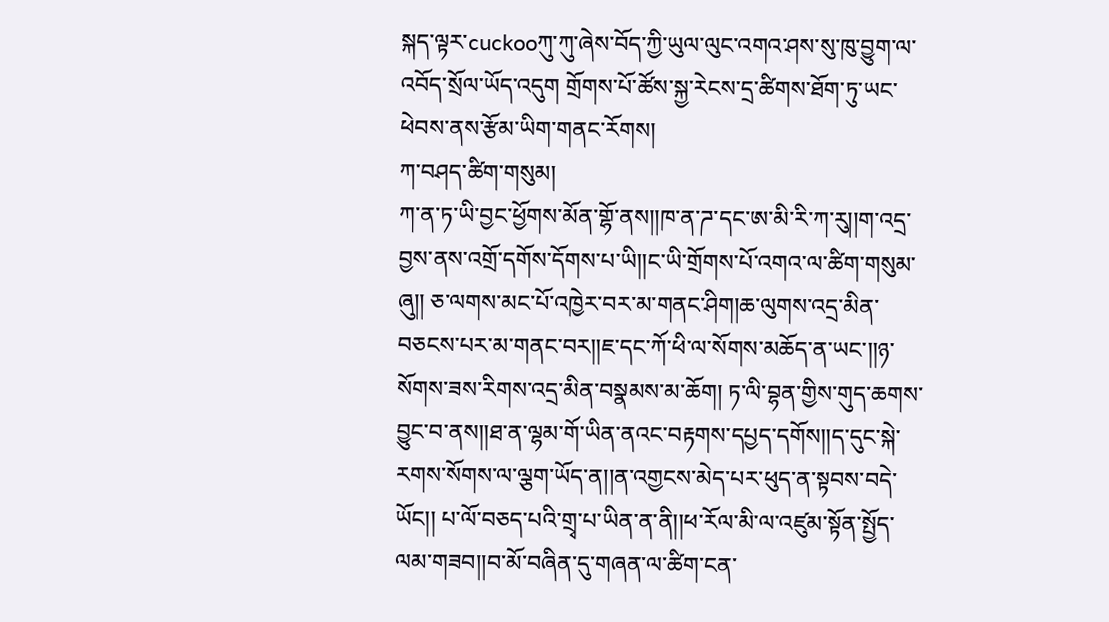སྐད་ལྟར་cuckooཀུ་ཀུ་ཞེས་བོད་ཀྱི་ཡུལ་ལུང་འགའ་ཤས་སུ་ཁུ་བྱུག་ལ་འབོད་སྲོལ་ཡོད་འདུག གྲོགས་པོ་ཚོས་སྐྱ་རེངས་དྲ་ཚིགས་ཐོག་ཏུ་ཡང་ཕེབས་ནས་རྩོམ་ཡིག་གནང་རོགས།
ཀ་བཤད་ཚིག་གསུམ།
ཀ་ན་ཏ་ཡི་བྱང་ཕྱོགས་མོན་གྷོ་ནས།།ཁ་ན་ཌ་དང་ཨ་མི་རི་ཀ་རུ།།ག་འདྲ་བྱས་ནས་འགྲོ་དགོས་དོགས་པ་ཡི།།ང་ཡི་གྲོགས་པོ་འགའ་ལ་ཚིག་གསུམ་ཞུ།། ཅ་ལགས་མང་པོ་འཁྱེར་བར་མ་གནང་ཤིག།ཆ་ལུགས་འདྲ་མིན་བཅངས་པར་མ་གནང་བར།།ཇ་དང་ཀོ་ཕི་ལ་སོགས་མཆོད་ན་ཡང་།།ཉ་སོགས་ཟས་རིགས་འདྲ་མིན་བསྣམས་མ་ཆོག། ཏ་ལི་བྷན་གྱིས་གུད་ཆགས་བྱུང་བ་ནས།།ཐ་ན་ལྷམ་གོ་ཡིན་ནའང་བརྟགས་དཔྱད་དགོས།།ད་དུང་སྐེ་རགས་སོགས་ལ་ལྕག་ཡོད་ན།།ན་འགྱངས་མེད་པར་ཕུད་ན་སྟབས་བདེ་ཡོང།། པ་ལོ་བཅད་པའི་གྲྭ་པ་ཡིན་ན་ནི།།ཕ་རོལ་མི་ལ་འཛུམ་སྟོན་སྤྱོད་ལམ་གཟབ།།བ་མོ་བཞིན་དུ་གཞན་ལ་ཚིག་ངན་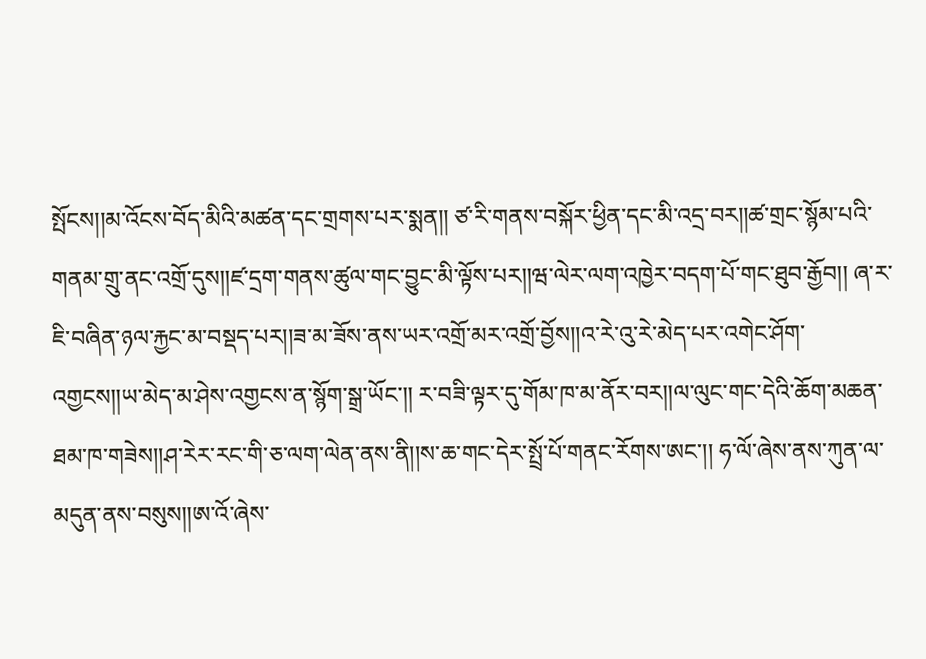སྤོངས།།མ་འོངས་བོད་མིའི་མཚན་དང་གྲགས་པར་སྨན།། ཙ་རི་གནས་བསྐོར་ཕྱིན་དང་མི་འདྲ་བར།།ཚ་གྲང་སྙོམ་པའི་གནམ་གྲུ་ནང་འགྲོ་དུས།།ཛ་དྲག་གནས་ཚུལ་གང་བྱུང་མི་ལྟོས་པར།།ཝ་ལེར་ལག་འཁྱེར་བདག་པོ་གང་ཐུབ་རྒྱོབ།། ཞ་ར་ཇི་བཞིན་ཉལ་རྐྱང་མ་བསྡད་པར།།ཟ་མ་ཟོས་ནས་ཡར་འགྲོ་མར་འགྲོ་བྱོས།།འ་རེ་འུ་རེ་མེད་པར་འགེང་ཤོག་འགྱངས།།ཡ་མེད་མ་ཤེས་འགྱངས་ན་སྙོག་སྒྲ་ཡོང་།། ར་བཟི་ལྟར་དུ་གོམ་ཁ་མ་ནོར་བར།།ལ་ལུང་གང་དེའི་ཆོག་མཆན་ཐམ་ཁ་གཟེས།།ཤ་རེར་རང་གི་ཅ་ལག་ལེན་ནས་ནི།།ས་ཆ་གང་དེར་སྤྲོ་པོ་གནང་རོགས་ཨང་།། ཧ་ལོ་ཞེས་ནས་ཀུན་ལ་མདུན་ནས་བསུས།།ཨ་འོ་ཞེས་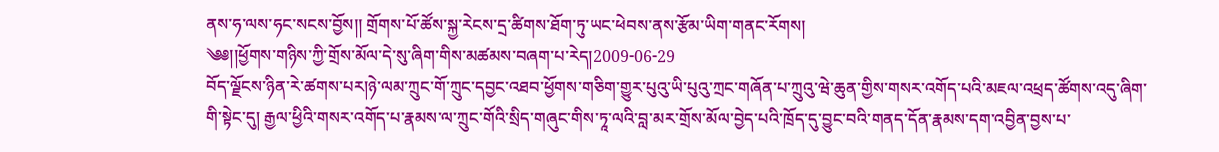ནས་ཧ་ལས་ཧང་སངས་བྱོས།། གྲོགས་པོ་ཚོས་སྐྱ་རེངས་དྲ་ཚིགས་ཐོག་ཏུ་ཡང་ཕེབས་ནས་རྩོམ་ཡིག་གནང་རོགས།
༄༅།།ཕྱོགས་གཉིས་ཀྱི་གྲོས་མོལ་དེ་སུ་ཞིག་གིས་མཚམས་བཞག་པ་རེད།2009-06-29
བོད་ལྗོངས་ཉིན་རེ་ཚགས་པར།ཉེ་ལམ་ཀྲུང་གོ་ཀྲུང་དབྱང་འཐབ་ཕྱོགས་གཅིག་གྱུར་པུའུ་ཡི་པུའུ་ཀྲང་གཞོན་པ་ཀྲུའུ་ཝེ་ཆུན་གྱིས་གསར་འགོད་པའི་མཇལ་འཕྲད་ཚོགས་འདུ་ཞིག་གི་སྟེང་དུ། རྒྱལ་ཕྱིའི་གསར་འགོད་པ་རྣམས་ལ་ཀྲུང་གོའི་སྲིད་གཞུང་གིས་ཏཱ་ལའི་བླ་མར་གྲོས་མོལ་བྱེད་པའི་ཁྲོད་དུ་བྱུང་བའི་གནད་དོན་རྣམས་དག་འབྱིན་བྱས་པ་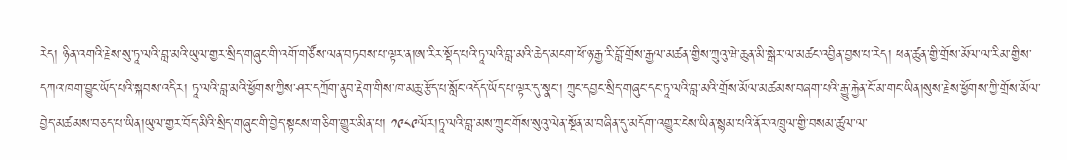རེད། ཉིན་འགའི་རྗེས་སུ་ཏཱ་ལའི་བླ་མའི་ཡུལ་གྱར་སྲིད་གཞུང་གི་འགོ་གཙོས་ལན་བཏབས་པ་ལྟར་ན།ཨ་རིར་སྡོད་པའི་ཏཱ་ལའི་བླ་མའི་ཆེད་མངག་ཕོ་ཉ་རྒྱ་རི་བློ་གྲོས་རྒྱལ་མཚན་གྱིས་ཀྲུའུ་ཝེ་ཆུན་མི་སྒེར་ལ་མཚང་འབྱིན་བྱས་པ་རེད། ཕན་ཚུན་གྱི་གྲོས་མོལ་ལ་རིམ་གྱིས་དཀའ་ཁག་བྱུང་ཡོད་པའི་སྐབས་འདིར། ཏཱ་ལའི་བླ་མའི་ཕྱོགས་ཀྱིས་ཤར་དཀྲོག་ནུབ་རྡེག་གིས་ཁ་མཆུ་རྩོད་པ་སློང་འདོད་ཡོད་པ་ལྟར་དུ་སྣང་། ཀྲུང་དབྱང་སྲིད་གཞུང་དང་ཏཱ་ལའི་བླ་མའི་གྲོས་མོལ་མཚམས་བཞག་པའི་རྒྱུ་རྐྱེན་ངོ་མ་གང་ཡིན།སུས་རྗེས་ཕྱོགས་ཀྱི་གྲོས་མོལ་བྱེད་མཚམས་བཅད་པ་ཡིན།ཡུལ་གྱར་བོད་མིའི་སྲིད་གཞུང་གི་བྱེད་སྟངས་གཅིག་གྱུར་མིན་པ། ༡༩༨༩ལོར།ཏཱ་ལའི་བླ་མས་ཀྲུང་གོས་སུའུ་ལེན་སྔོན་མ་བཞིན་དུ་མདོག་འགྱུར་ངེས་ཡིན་སྙམ་པའི་ནོར་འཁྲུལ་གྱི་བསམ་ཚུལ་ལ་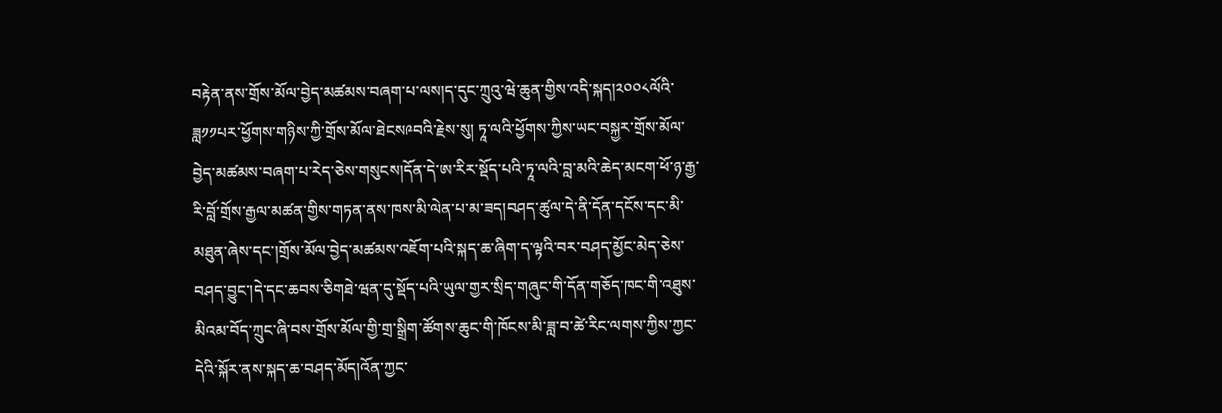བརྟེན་ནས་གྲོས་མོལ་བྱེད་མཚམས་བཞག་པ་ལས།ད་དུང་ཀྲུའུ་ཝེ་ཆུན་གྱིས་འདི་སྐད།༢༠༠༨ལོའི་ཟླ༡༡པར་ཕྱོགས་གཉིས་ཀྱི་གྲོས་མོལ་ཐེངས༩བའི་རྗེས་སུ། ཏཱ་ལའི་ཕྱོགས་ཀྱིས་ཡང་བསྐྱར་གྲོས་མོལ་བྱེད་མཚམས་བཞག་པ་རེད་ཅེས་གསུངས།དོན་དེ་ཨ་རིར་སྡོད་པའི་ཏཱ་ལའི་བླ་མའི་ཆེད་མངག་ཕོ་ཉ་རྒྱ་རི་བློ་གྲོས་རྒྱལ་མཚན་གྱིས་གཏན་ནས་ཁས་མི་ལེན་པ་མ་ཟད།བཤད་ཚུལ་དེ་ནི་དོན་དངོས་དང་མི་མཐུན་ཞེས་དང་།གྲོས་མོལ་བྱེད་མཚམས་འཇོག་པའི་སྐད་ཆ་ཞིག་ད་ལྟའི་བར་བཤད་མྱོང་མེད་ཅེས་བཤད་བྱུང་།དེ་དང་ཆབས་ཅིགཐེ་ཝན་དུ་སྡོད་པའི་ཡུལ་གྱར་སྲིད་གཞུང་གི་དོན་གཅོད་ཁང་གི་འཐུས་མིའམ་བོད་ཀྲུང་ཞི་བས་གྲོས་མོལ་གྱི་གྲ་སྒྲིག་ཚོགས་ཆུང་གི་ཁོངས་མི་ཟླ་བ་ཚེ་རིང་ལགས་ཀྱིས་ཀྱང་དེའི་སྐོར་ནས་སྐད་ཆ་བཤད་མོད།འོན་ཀྱང་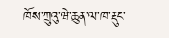ཁོས་ཀྲུའུ་ཝེ་ཆུན་ལ་ཁ་རྡུང་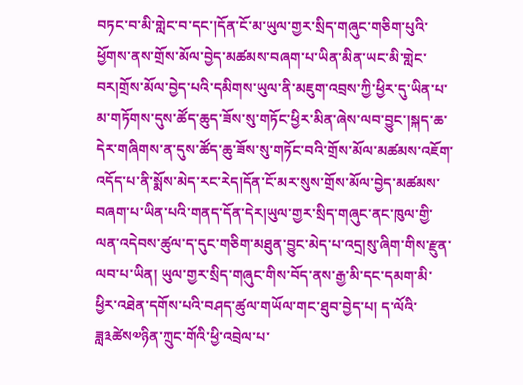བཏང་བ་མི་གླེང་བ་དང་།དོན་ངོ་མ་ཡུལ་གྱར་སྲིད་གཞུང་གཅིག་པུའི་ཕྱོགས་ནས་གྲོས་མོལ་བྱེད་མཚམས་བཞག་པ་ཡིན་མིན་ཡང་མི་གླེང་བར།གྲོས་མོལ་བྱེད་པའི་དམིགས་ཡུལ་ནི་མཇུག་འབྲས་ཀྱི་ཕྱིར་དུ་ཡིན་པ་མ་གཏོགས་དུས་ཚོད་ཆུད་ཟོས་སུ་གཏོང་ཕྱིར་མིན་ཞེས་ལབ་བྱུང་།སྐད་ཆ་དེར་གཞིགས་ན་དུས་ཚོད་ཆུ་ཟོས་སུ་གཏོང་བའི་གྲོས་མོལ་མཚམས་འཇོག་འདོད་པ་ནི་སྨོས་མེད་རང་རེད།དོན་ངོ་མར་སུས་གྲོས་མོལ་བྱེད་མཚམས་བཞག་པ་ཡིན་པའི་གནད་དོན་དེར།ཡུལ་གྱར་སྲིད་གཞུང་ནང་ཁུལ་གྱི་ལན་འདེབས་ཚུལ་ད་དུང་གཅིག་མཐུན་བྱུང་མེད་པ་འདྲ།སུ་ཞིག་གིས་རྫུན་ལབ་པ་ཡིན། ཡུལ་གྱར་སྲིད་གཞུང་གིས་བོད་ནས་རྒྱ་མི་དང་དམག་མི་ཕྱིར་འཐེན་དགོས་པའི་བཤད་ཚུལ་གཡོལ་གང་ཐུབ་བྱེད་པ། ད་ལོའི་ཟླ༣ཚེས༧ཉིན་ཀྲུང་གོའི་ཕྱི་འབྲེལ་པ་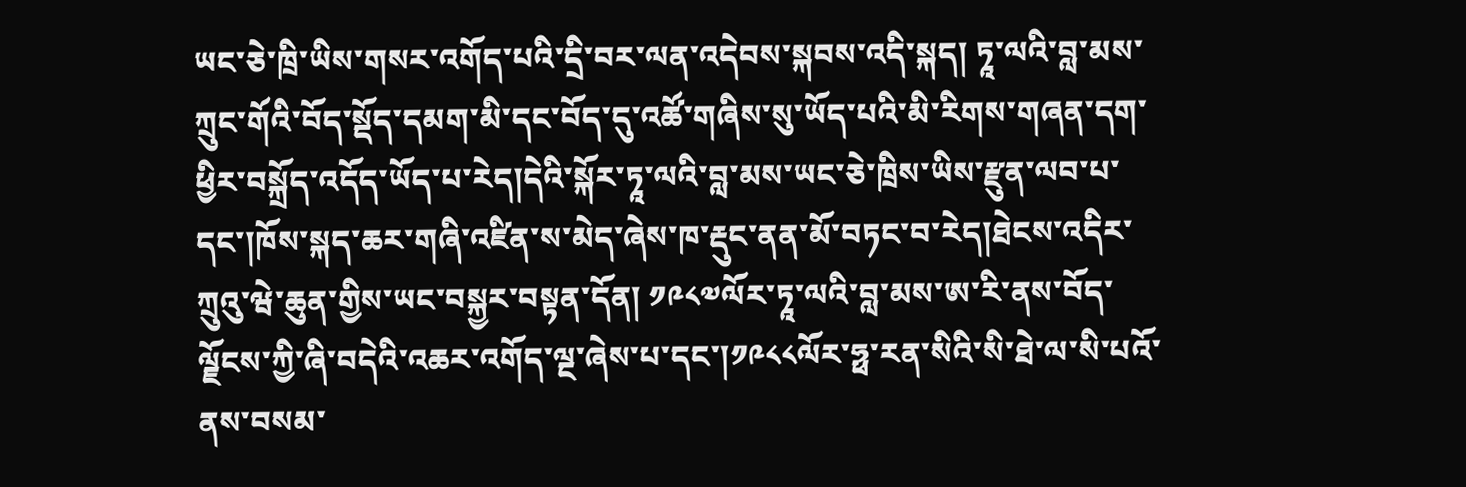ཡང་ཅེ་ཁྲི་ཡིས་གསར་འགོད་པའི་དྲི་བར་ལན་འདེབས་སྐབས་འདི་སྐད། ཏཱ་ལའི་བླ་མས་ཀྲུང་གོའི་བོད་སྡོད་དམག་མི་དང་བོད་དུ་འཚོ་གཞིས་སུ་ཡོད་པའི་མི་རིགས་གཞན་དག་ཕྱིར་བསྐྲོད་འདོད་ཡོད་པ་རེད།དེའི་སྐོར་ཏཱ་ལའི་བླ་མས་ཡང་ཅེ་ཁྲིས་ཡིས་རྫུན་ལབ་པ་དང་།ཁོས་སྐད་ཆར་གཞི་འཛིན་ས་མེད་ཞེས་ཁ་རྡུང་ནན་མོ་བཏང་བ་རེད།ཐེངས་འདིར་ཀྲུའུ་ཝེ་ཆུན་གྱིས་ཡང་བསྐྱར་བསྟན་དོན། ༡༩༨༧ལོར་ཏཱ་ལའི་བླ་མས་ཨ་རི་ནས་བོད་ལྗོངས་ཀྱི་ཞི་བདེའི་འཆར་འགོད་ལྔ་ཞེས་པ་དང་།༡༩༨༨ལོར་ཧྥ་རན་སིའི་སི་ཐེ་ལ་སི་པའོ་ནས་བསམ་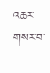འཆར་གསར་བ་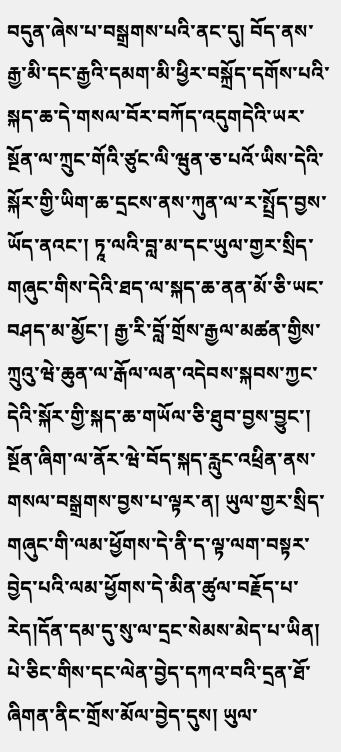བདུན་ཞེས་པ་བསྒྲགས་པའི་ནང་དུ། བོད་ནས་རྒྱ་མི་དང་རྒྱའི་དམག་མི་ཕྱིར་བསྐྲོད་དགོས་པའི་སྐད་ཆ་དེ་གསལ་བོར་བཀོད་འདུགདེའི་ཡར་སྔོན་ལ་ཀྲུང་གོའི་ཙུང་ལི་ཝུན་ཅ་པའོ་ཡིས་དེའི་སྐོར་གྱི་ཡིག་ཆ་དྲངས་ནས་ཀུན་ལ་ར་སྤྲོད་བྱས་ཡོད་ནའང་། ཏཱ་ལའི་བླ་མ་དང་ཡུལ་གྱར་སྲིད་གཞུང་གིས་དེའི་ཐད་ལ་སྐད་ཆ་ནན་མོ་ཅི་ཡང་བཤད་མ་མྱོང་། རྒྱ་རི་བློ་གྲོས་རྒྱལ་མཚན་གྱིས་ཀྲུའུ་ཝེ་ཆུན་ལ་རྒོལ་ལན་འདེབས་སྐབས་ཀྱང་དེའི་སྐོར་གྱི་སྐད་ཆ་གཡོལ་ཅི་ཐུབ་བྱས་བྱུང་། སྔོན་ཞིག་ལ་ནོར་ཝེ་བོད་སྐད་རླུང་འཕྲིན་ནས་གསལ་བསྒྲགས་བྱས་པ་ལྟར་ན། ཡུལ་གྱར་སྲིད་གཞུང་གི་ལམ་ཕྱོགས་དེ་ནི་ད་ལྟ་ལག་བསྟར་བྱེད་པའི་ལམ་ཕྱོགས་དེ་མིན་ཚུལ་བརྗོད་པ་རེད།དོན་དམ་དུ་སུ་ལ་དྲང་སེམས་མེད་པ་ཡིན། པེ་ཅིང་གིས་དང་ལེན་བྱེད་དཀའ་བའི་དྲན་ཐོ་ཞིགན་ནིང་གྲོས་མོལ་བྱེད་དུས། ཡུལ་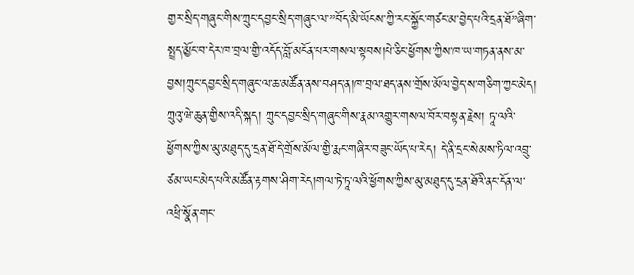གྱར་སྲིད་གཞུང་གིས་ཀྲུང་དབྱང་སྲིད་གཞུང་ལ་”བོད་མི་ཡོངས་ཀྱི་རང་སྐྱོང་གཙང་མ་བྱེད་པའི་དྲན་ཐོ”ཞིག་སྤྲད་མྱོང་བ་དེར་ཁ་བྲལ་གྱི་འདོད་བློ་མངོན་པར་གསལ་སྟབས།པེ་ཅིང་ཕྱོགས་ཀྱིས་ཁ་ཡ་གཏན་ནས་མ་བྱས།ཀྲུང་དབྱང་སྲིད་གཞུང་ལ་ཆ་མཚོན་ནས་བཤད་ན།ཁ་བྲལ་ཐད་ནས་གྲོས་མོལ་བྱེད་ས་གཅིག་ཀྱང་མེད། ཀྲུའུ་ཝེ་ཆུན་གྱིས་འདི་སྐད། ཀྲུང་དབྱང་སྲིད་གཞུང་གིས་རྣམ་འགྱུར་གསལ་བོར་བསྟན་རྗེས། ཏཱ་ལའི་ཕྱོགས་ཀྱིས་མུ་མཐུད་དུ་དྲན་ཐོ་དེ་གྲོས་མོལ་གྱི་རྨང་གཞིར་བཟུང་ཡོད་པ་རེད། དེ་ནི་དྲང་སེམས་ཏིལ་འབྲུ་ཙམ་ཡང་མེད་པའི་མཚོན་རྟགས་ཤིག་རེད།གལ་ཏེ་ཏཱ་ལའི་ཕྱོགས་ཀྱིས་མུ་མཐུད་དུ་དྲན་ཐོའི་ནང་དོན་ལ་འཕྲི་སྣོན་གང་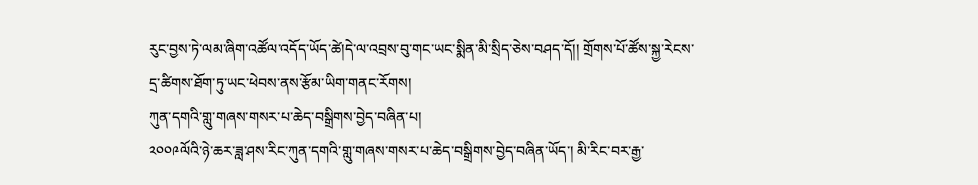རུང་བྱས་ཏེ་ལམ་ཞིག་འཚོལ་འདོད་ཡོད་ཚེ།དེ་ལ་འབྲས་བུ་གང་ཡང་སྨིན་མི་སྲིད་ཅེས་བཤད་དོ།། གྲོགས་པོ་ཚོས་སྐྱ་རེངས་དྲ་ཚིགས་ཐོག་ཏུ་ཡང་ཕེབས་ནས་རྩོམ་ཡིག་གནང་རོགས།
ཀུན་དགའི་གླུ་གཞས་གསར་པ་ཆེད་བསྒྲིགས་བྱེད་བཞིན་པ།
༢༠༠༩ལོའི་ཉེ་ཆར་ཟླ་ཤས་རིང་ཀུན་དགའི་གླུ་གཞས་གསར་པ་ཆེད་བསྒྲིགས་བྱེད་བཞིན་ཡོད་། མི་རིང་བར་རྒྱ་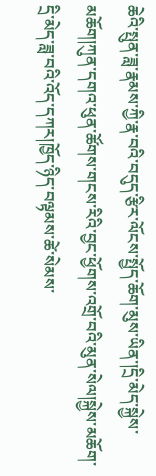ཆེའི་སྤུན་ཟླ་རྣམས་ཀྱི་རྣ་བའི་བདུད་རྩིར་ལོངས་སྤྱོད་ཆོག་མུས་ཡིན་།དྲི་མེད་སྐྱེས་མཆོག།ཀུན་དགའ་ཕུན་ཚོགས་གངས་རིའི་བྱང་ཕྱོགས་འགྲོ་བའི་མུན་སེལ།སྐྱེས་མཆོག་དྲི་མེད་ཟླ་བའི་འོད་དཀར།ཁྱོད་ཉིད་བལྟམས་ཚེ་སེམས་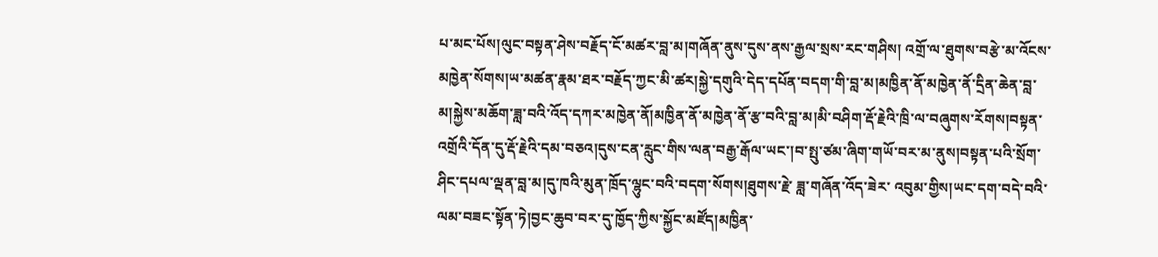པ་མང་པོས།ལུང་བསྟན་ཤེས་བརྗོད་ངོ་མཚར་བླ་མ།གཞོན་ནུས་དུས་ནས་རྒྱལ་སྲས་རང་གཤིས། འགྲོ་ལ་ཐུགས་བརྩེ་མ་འོངས་མཁྱེན་སོགས།ཡ་མཚན་རྣམ་ཐར་བརྗོད་ཀྱང་མི་ཚར།སྐྱེ་དགུའི་དེད་དཔོན་བདག་གི་བླ་མ།མཁྱིན་ནོ་མཁྱེན་ནོ་དྲིན་ཆེན་བླ་མ།སྐྱེས་མཆོག་ཟླ་བའི་འོད་དཀར་མཁྱེན་ནོ།མཁྱིན་ནོ་མཁྱེན་ནོ་རྩ་བའི་བླ་མ།མི་བཤིག་རྡོ་རྗེའི་ཁྲི་ལ་བཞུགས་རོགས།བསྟན་འགྲོའི་དོན་དུ་རྡོ་རྗེའི་དམ་བཅའ།དུས་ངན་རླུང་གིས་ལན་བརྒྱ་རྒོལ་ཡང་།བ་སྤུ་ཙམ་ཞིག་གཡོ་བར་མ་ནུས།བསྟན་པའི་སྲོག་ཤིང་དཔལ་ལྡན་བླ་མ།དུ་ཁའི་མུན་ཁྲོད་ལྷུང་བའི་བདག་སོགས།ཐུགས་རྗེ་ ཟླ་གཞོན་འོད་ཟེར་ འབུམ་གྱིས།ཡང་དག་བདེ་བའི་ལམ་བཟང་སྟོན་ཏེ།བྱང་ཆུབ་བར་དུ་ཁྱོད་ཀྱིས་སྐྱོང་མཛོད།མཁྱིན་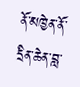ནོ་མཁྱེན་ནོ་དྲིན་ཆེན་བླ་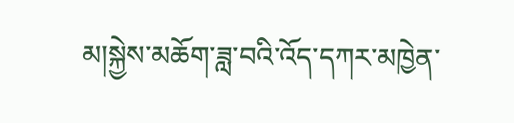མ།སྐྱེས་མཆོག་ཟླ་བའི་འོད་དཀར་མཁྱེན་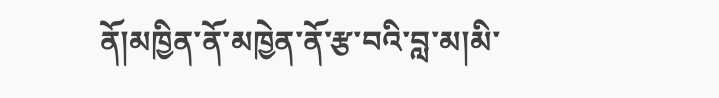ནོ།མཁྱིན་ནོ་མཁྱེན་ནོ་རྩ་བའི་བླ་མ།མི་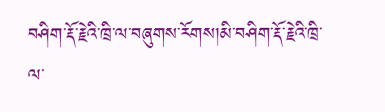བཤིག་རྡོ་རྗེའི་ཁྲི་ལ་བཞུགས་རོགས།མི་བཤིག་རྡོ་རྗེའི་ཁྲི་ལ་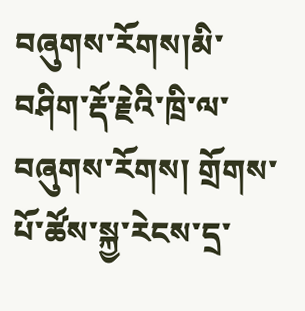བཞུགས་རོགས།མི་བཤིག་རྡོ་རྗེའི་ཁྲི་ལ་བཞུགས་རོགས། གྲོགས་པོ་ཚོས་སྐྱ་རེངས་དྲ་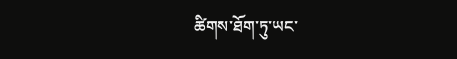ཚིགས་ཐོག་ཏུ་ཡང་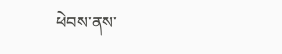ཕེབས་ནས་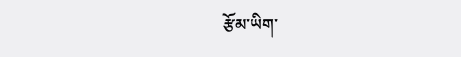རྩོམ་ཡིག་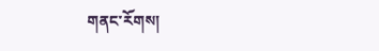གནང་རོགས།